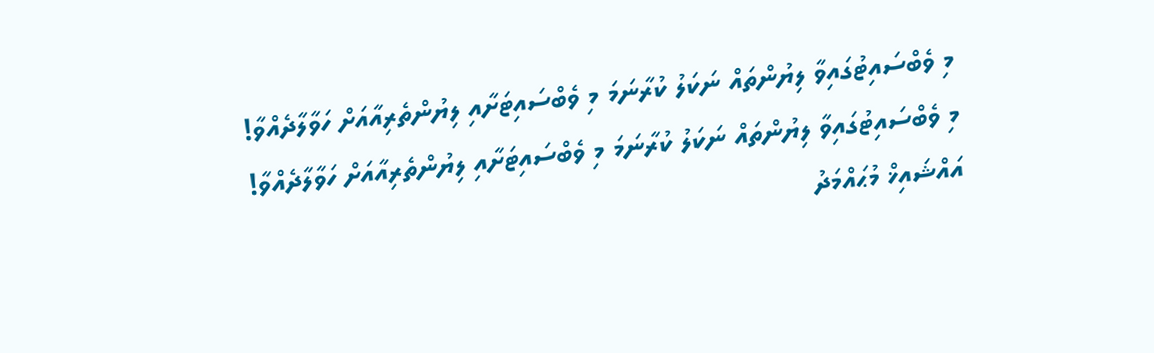މި ވެބްސައިޓުގައިވާ ލިޔުންތައް ނަކަލު ކުރާނަމަ މި ވެބްސައިޓަށާއި ލިޔުންތެރިއާއަށް ހަވާލާދެއްވާ!
މި ވެބްސައިޓުގައިވާ ލިޔުންތައް ނަކަލު ކުރާނަމަ މި ވެބްސައިޓަށާއި ލިޔުންތެރިއާއަށް ހަވާލާދެއްވާ!
އައްޝައިޚް މުޙައްމަދު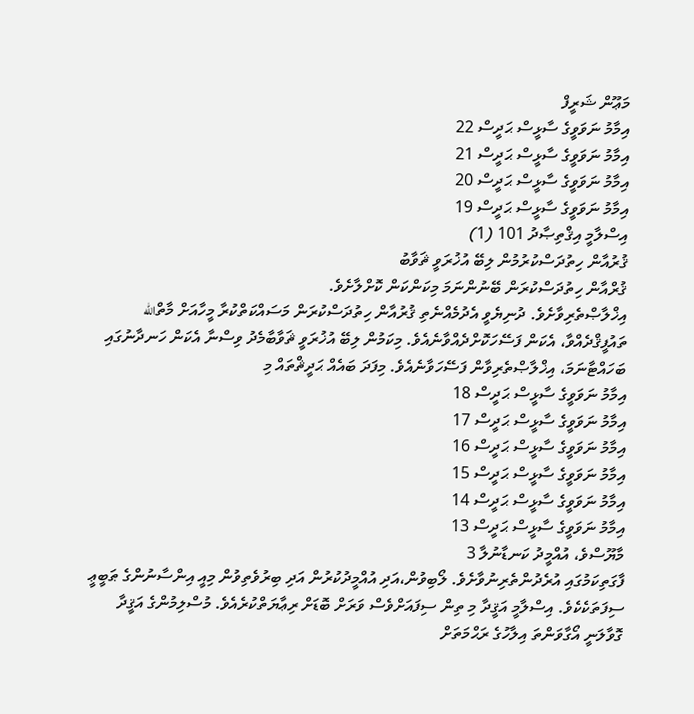މަޢޫން ޝަރީފް
އިމާމު ނަވަވީގެ ސާޅީސް ޙަދީސް 22
އިމާމު ނަވަވީގެ ސާޅީސް ޙަދީސް 21
އިމާމު ނަވަވީގެ ސާޅީސް ޙަދީސް 20
އިމާމު ނަވަވީގެ ސާޅީސް ޙަދީސް 19
އިސްލާމީ އިޤްތިޞާދު 101 (1)
ޤުރުއާން ހިތުދަސްކުރުމުން ލިބޭ އުޚުރަވީ ޘަވާބު
ޤުރްއާން ހިތުދަސްކުރަން ބޭނުންނަމަ މިކަންކަން ކޮށްލާށެވެ.
އިޚްލާޞްތެރިވާށެވެ. ދުނިޔެވީ އެދުމެއްނެތި ޤުރުއާން ހިތުދަސްކުރަން މަސައްކަތްކުރާ މީހާއަށް މާތްالله ތައުފީޤްދެއްވާ، އެކަން ފަސޭހަކޮށްދެއްވާނެއެވެ. މިކަމުން ލިބޭ އުޚުރަވީ ޘަވާބާމެދު ވިސްނާ އެކަން ހަނދާނުގައި ބަހައްޓާނަމަ، އިޚްލާޞްތެރިވާން ފަސޭހަވާނެއެވެ. މިފަދަ ބައެއް ޙަދީޘްތައް މި
އިމާމު ނަވަވީގެ ސާޅީސް ޙަދީސް 18
އިމާމު ނަވަވީގެ ސާޅީސް ޙަދީސް 17
އިމާމު ނަވަވީގެ ސާޅީސް ޙަދީސް 16
އިމާމު ނަވަވީގެ ސާޅީސް ޙަދީސް 15
އިމާމު ނަވަވީގެ ސާޅީސް ޙަދީސް 14
އިމާމު ނަވަވީގެ ސާޅީސް ޙަދީސް 13
މާޔޫސްވެ، އުއްމީދު ކަނޑާނުލާ 3
ފާގަތިކަމުގައި އުރެދުންތެރިނުވާށެވެ. ލޯބިވުން،އަދި އުއްމީދުކުރުން އަދި ބިރުވެތިވުން މިއީ އިންސާނުންގެ ޠަބީޢީ ސިފަތަކެކެވެ. އިސްލާމީ އަޤީދާ މި ތިން ސިފައަށްވެސް ވަރަށް ބޮޑަށް ރިޢާޔަތްކުރެއެވެ. މުސްލިމުންގެ އަޤީދާ ގޮވާލަނީ އޯގާވަންތަ އިލާހުގެ ރަޙްމަތަށް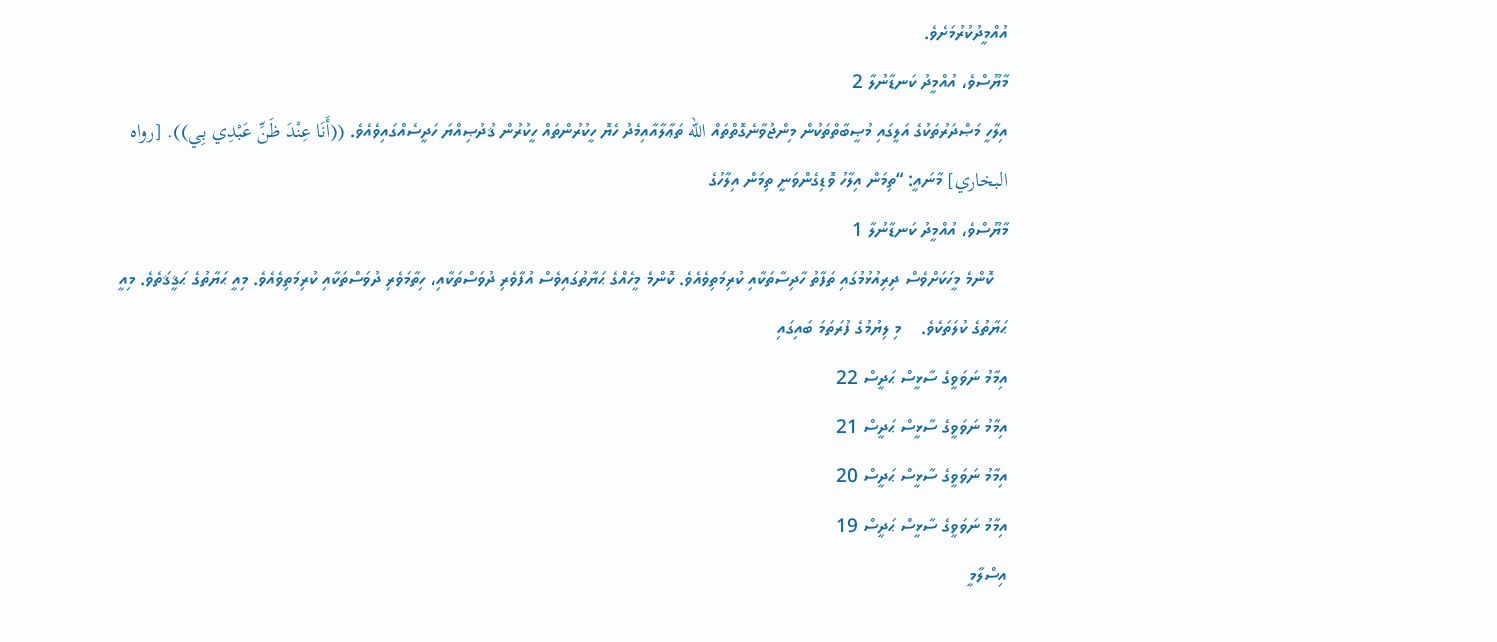އުއްމީދުކުރުމަށެވެ.
މާޔޫސްވެ، އުއްމީދު ކަނޑާނުލާ 2
އިލާހީ މަޞްދަރުތަކުގެ އަލީގައި މުޞީބާތްތަކުން މިންޖުވާނެގޮތްތައް الله ތަޢާލާއާއިމެދު ހެޔޮ ހީކުރުންތައް ހީކުރުން ޤުދުޞިއްޔަ ހަދީސެއްގައިވެއެވެ. ((أَنَا عِنْدَ ظَنِّ عَبْدِي بِي)). [رواه البخاري] މާނައީ: “ތިމަން އިލާހު ވޮޑިގެންވަނީ ތިމަން އިލާހުގެ
މާޔޫސްވެ، އުއްމީދު ކަނޑާނުލާ 1
   ކޮންމެ މީހަކަށްވެސް ދިރިއުޅުމުގައި ތަފާތު ހާދިސާތަކާއި ކުރިމަތިވެއެވެ. ކޮންމެ މީހެއްގެ ޙަޔާތުގައިވެސް އުފާވެރި ދުވަސްތަކާއި، ހިތާމަވެރި ދުވަސްތަކާއި ކުރިމަތިވެއެވެ. މިއީ ޙަޔާތުގެ ޙަޤީޤަތެވެ. މިއީ ޙަޔާތުގެ ކުލަތަކެވެ.    މި ލިޔުމުގެ ފުރަތަމަ ބައިގައި
އިމާމު ނަވަވީގެ ސާޅީސް ޙަދީސް 22
އިމާމު ނަވަވީގެ ސާޅީސް ޙަދީސް 21
އިމާމު ނަވަވީގެ ސާޅީސް ޙަދީސް 20
އިމާމު ނަވަވީގެ ސާޅީސް ޙަދީސް 19
އިސްލާމީ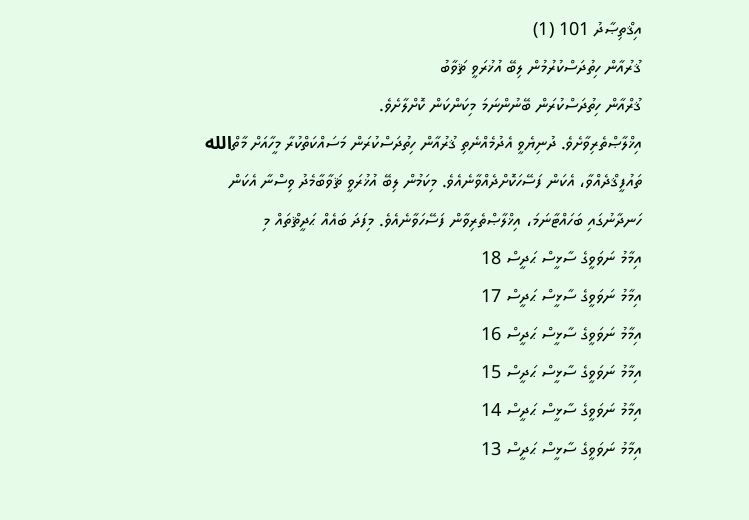އިޤްތިޞާދު 101 (1)
ޤުރުއާން ހިތުދަސްކުރުމުން ލިބޭ އުޚުރަވީ ޘަވާބު
ޤުރްއާން ހިތުދަސްކުރަން ބޭނުންނަމަ މިކަންކަން ކޮށްލާށެވެ.
އިޚްލާޞްތެރިވާށެވެ. ދުނިޔެވީ އެދުމެއްނެތި ޤުރުއާން ހިތުދަސްކުރަން މަސައްކަތްކުރާ މީހާއަށް މާތްالله ތައުފީޤްދެއްވާ، އެކަން ފަސޭހަކޮށްދެއްވާނެއެވެ. މިކަމުން ލިބޭ އުޚުރަވީ ޘަވާބާމެދު ވިސްނާ އެކަން ހަނދާނުގައި ބަހައްޓާނަމަ، އިޚްލާޞްތެރިވާން ފަސޭހަވާނެއެވެ. މިފަދަ ބައެއް ޙަދީޘްތައް މި
އިމާމު ނަވަވީގެ ސާޅީސް ޙަދީސް 18
އިމާމު ނަވަވީގެ ސާޅީސް ޙަދީސް 17
އިމާމު ނަވަވީގެ ސާޅީސް ޙަދީސް 16
އިމާމު ނަވަވީގެ ސާޅީސް ޙަދީސް 15
އިމާމު ނަވަވީގެ ސާޅީސް ޙަދީސް 14
އިމާމު ނަވަވީގެ ސާޅީސް ޙަދީސް 13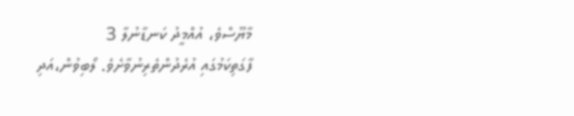މާޔޫސްވެ، އުއްމީދު ކަނޑާނުލާ 3
ފާގަތިކަމުގައި އުރެދުންތެރިނުވާށެވެ. ލޯބިވުން،އަދި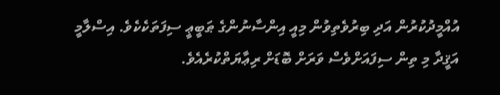އުއްމީދުކުރުން އަދި ބިރުވެތިވުން މިއީ އިންސާނުންގެ ޠަބީޢީ ސިފަތަކެކެވެ. އިސްލާމީ އަޤީދާ މި ތިން ސިފައަށްވެސް ވަރަށް ބޮޑަށް ރިޢާޔަތްކުރެއެވެ.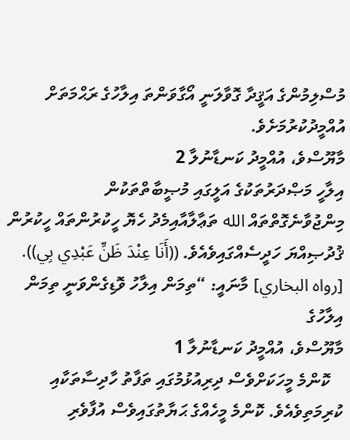މުސްލިމުންގެ އަޤީދާ ގޮވާލަނީ އޯގާވަންތަ އިލާހުގެ ރަޙްމަތަށް އުއްމީދުކުރުމަށެވެ.
މާޔޫސްވެ، އުއްމީދު ކަނޑާނުލާ 2
އިލާހީ މަޞްދަރުތަކުގެ އަލީގައި މުޞީބާތްތަކުން މިންޖުވާނެގޮތްތައް الله ތަޢާލާއާއިމެދު ހެޔޮ ހީކުރުންތައް ހީކުރުން ޤުދުޞިއްޔަ ހަދީސެއްގައިވެއެވެ. ((أَنَا عِنْدَ ظَنِّ عَبْدِي بِي)). [رواه البخاري] މާނައީ: “ތިމަން އިލާހު ވޮޑިގެންވަނީ ތިމަން އިލާހުގެ
މާޔޫސްވެ، އުއްމީދު ކަނޑާނުލާ 1
   ކޮންމެ މީހަކަށްވެސް ދިރިއުޅުމުގައި ތަފާތު ހާދިސާތަކާއި ކުރިމަތިވެއެވެ. ކޮންމެ މީހެއްގެ ޙަޔާތުގައިވެސް އުފާވެރި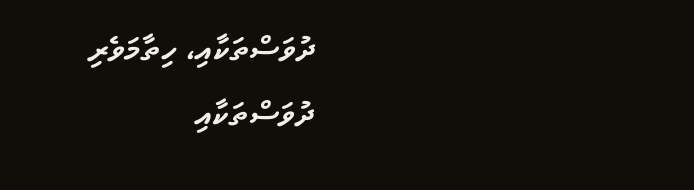ދުވަސްތަކާއި، ހިތާމަވެރި ދުވަސްތަކާއި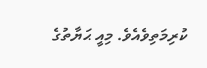ކުރިމަތިވެއެވެ. މިއީ ޙަޔާތުގެ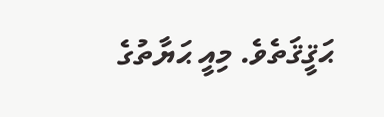ޙަޤީޤަތެވެ. މިއީ ޙަޔާތުގެ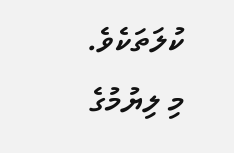ކުލަތަކެވެ.    މި ލިޔުމުގެ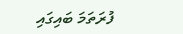ފުރަތަމަ ބައިގައި